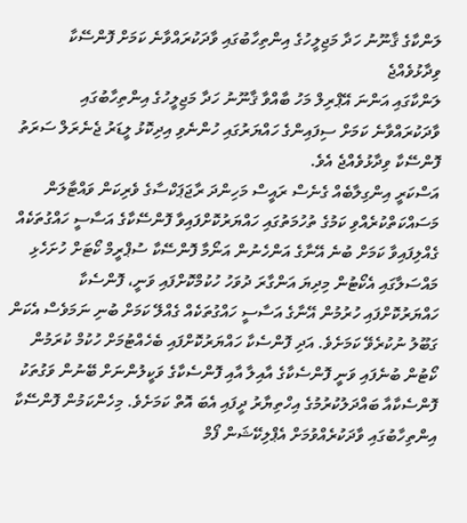ލަންކާގެ ޤާނޫނު ހަދާ މަޖިލީހުގެ އިންތިހާބުގައި ވާދަކުރައްވާނެ ކަމަށް ފޮންސޭކާ ވިދާޅުވެއްޖެ
ލަންކާގައި އަންނަ އޭޕްރިލް މަހު ބާއްވާ ޤާނޫނު ހަދާ މަޖިލީހުގެ އިންތިހާބުގައި ވާދަކުރައްވާނެ ކަމަށް ސިފައިންގެ ހައްޔަރުގައި ހުންނެވި އިދިކޮޅު ލީޑަރު ޖެނެރަލް ސަރަތު ފޮންސޭކާ ވިދާޅުވެއްޖެ އެވެ.
އަސްކަރީ އިންގިލާބެއް ގެނެސް ރައީސް މަހިންދަ ރާޖަޕަކްސާގެ ވެރިކަން ވައްޓާލަން މަސައްކަތްކުރެއްވި ކަމުގެ ތުހުމަތުގައި ހައްޔަރުކޮށްފައިވާ ފޮންސޭކާގެ އަސާސީ ހައްގުތަކެއް ގެއްލިފައިވާ ކަމަށް ބުނެ އޭނާގެ އަންހެނުން އަނޯމާ ފޮންސޭކާ ސުޕްރީމް ކޯޓަށް ހުށަހެޅި މައްސަލާގައި އެކޯޓުން މިދިޔަ އަންގާރަ ދުވަހު ހުކުމްކޮށްފައި ވަނީ، ފޮންސެކާ ހައްޔަރުކޮށްފައި ހުރުމުން އޭނާގެ އަސާސީ ހައްގުތަކެއް ގެއްލޭ ކަމަށް ބުނި ނަމަވެސް އެކަން ގަބޫލު ނުކުރެވޭ ކަމަށެވެ. އަދި ފޮންސެކާ ހައްޔަރުކޮށްފައި ބެހެއްޓުމަށް ހުކުމް ކުރަމުން ކޯޓުން ބުނެފައި ވަނީ ފޮންސެކާގެ އާއިލާ އާއި ފޮންސެކާގެ ވަކީލުންނަށް ބޭނުން ވަގުތަކު ފޮންސެކާއާ ބައްދަލުކުރުމުގެ އިހްތިޔާރު ދީފައި އެބަ އޮތް ކަމަށެވެ. މިހެންކަމުން ފޮންސޭކާ އިންތިހާބުގައި ވާދަކުރެއްވުމަށް އެޕްލިކޭޝަން ފޯމް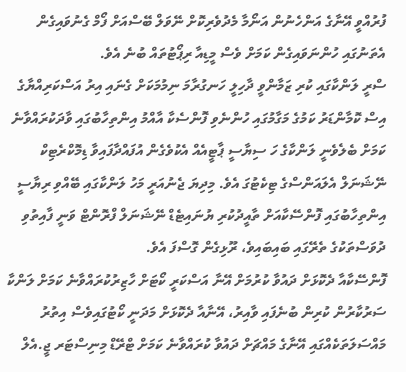ފުރުއްވީ އޭނާގެ އަންހެނުން އަނޯމާ މެދުވެރިކޮށް ނޭވަލް ބޭސްއަށް ފޯމް ގެނުވައިގެން އެތަނުގައި ހުންނަވައިގެން ކަމަށް ވެސް މީޑިއާ ރިޕޯޓުތައް ބުނެ އެވެ.
ސްރީ ލަންކާގައި ކުރި ޒަމާންވީ ދާހިލީ ހަނގުރާމަ ނިމުމަކަށް ގެނައި އިރު އަސްކަރިއްޔާގެ އިސް ކޮމާންޑަރު ކަމުގެ މަގާމުގައި ހުންނެވި ފޮންސެކާ އާއްމު އިންތިހާބުގައި ވާދަކުރައްވާނެ ކަމަށް ބެލެވެނީ ލަންކާގެ ހަ ސިޔާސީ ޕާޓީއެއް އެކުވެގެން އުފައްދާފައިވާ ޑިމޮކްރެޓިކް ނޭޝަނަލް އެލައަންސްގެ ޓިކެޓުގަ އެވެ. މިދިޔަ ޖެނުއަރީ މަހު ލަންކާގައި ބޭއްވި ރިޔާސީ އިންތިހާބުގައި ފޮންސޭކާއަށް ތާއީދުކުރި ޔުނައިޓެޑް ނޭޝަނަލް ފްރޮންޓް ވަނީ ފާއިތުވި ދުވަސްތަކުގެ ތެރޭގައި ބައިބައިވެ، ރޫޅިގެން ގޮސްފަ އެވެ.
ފޮންސޭކާއާ ދެކޮޅަށް ދައުވާ ކުރުމަށް އޭނާ އަސްކަރީ ކޯޓަށް ހާޒިރުކުރައްވާނެ ކަމަށް ލަންކާ ސަރުކާރުން ކުރިން ބުނެފައި ވާއިރު، އޭނާއާ ދެކޮޅަށް މަދަނީ ކޯޓުގައިވެސް އިތުރު މައްސަލަތަކެއްގައި އޭނާގެ މައްޗަށް ދައުވާ ކުރައްވާނެ ކަމަށް ޓްރޭޑް މިނިސްޓަރ ޖީ.އެލް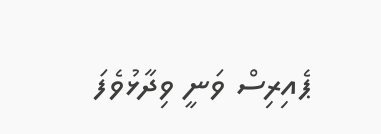ޕެއިރިސް ވަނީ ވިދާޅުވެފަ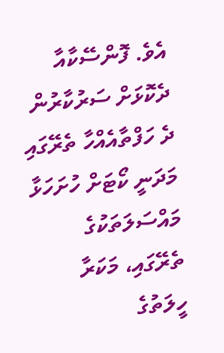އެވެ. ފޮންސޭކާއާ ދެކޮޅަށް ސަރުކާރުން ދެ ހަފްތާއެއްހާ ތެރޭގައި މަދަނީ ކޯޓަށް ހުށަހަޅާ މައްސަލަތަކުގެ ތެރޭގައި، މަކަރާ ހީލަތުގެ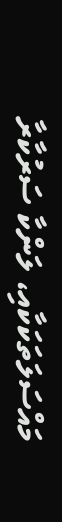މައްސަލަތަކަކާއި، ލަންކާ ސަރުކާރާ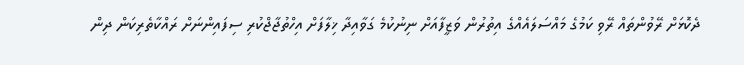ދެކޮޅަށް ރޭވުންތައް ރޭވި ކަމުގެ މައްސަލައެއްގެ އިތުރުން ވަޒީފާއަށް ނިނުކުމެ ގަވާއިދާ ޚިލާފަށް އިހްތުޖާޖްކުރި ސިފައިންނަށް ރައްކާތެރިކަން ދިން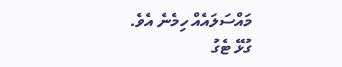މައްސަލައެއް ހިމެނެ އެވެ.
ގުޅޭ ޓެގު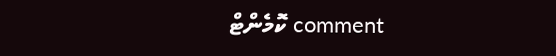comment ކޮމެންޓް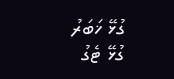ގުޅޭ ޚަބަރު
ގުޅޭ ޓެގު